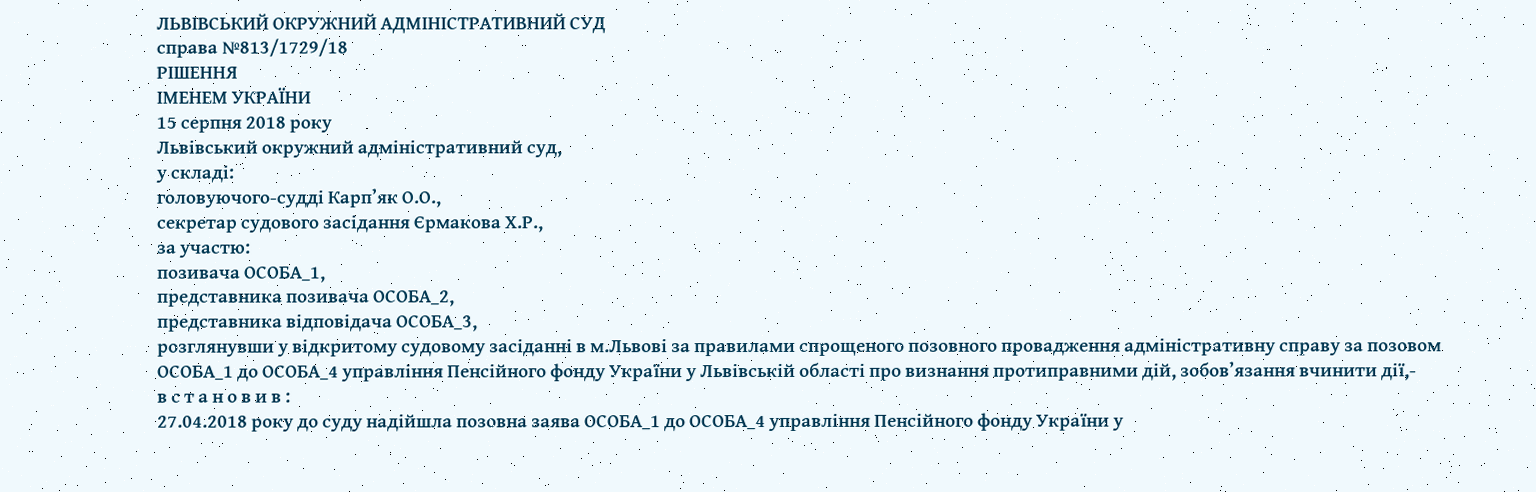ЛЬВІВСЬКИЙ ОКРУЖНИЙ АДМІНІСТРАТИВНИЙ СУД
справа №813/1729/18
РІШЕННЯ
ІМЕНЕМ УКРАЇНИ
15 серпня 2018 року
Львівський окружний адміністративний суд,
у складі:
головуючого-судді Карп’як О.О.,
секретар судового засідання Єрмакова Х.Р.,
за участю:
позивача ОСОБА_1,
представника позивача ОСОБА_2,
представника відповідача ОСОБА_3,
розглянувши у відкритому судовому засіданні в м.Львові за правилами спрощеного позовного провадження адміністративну справу за позовом ОСОБА_1 до ОСОБА_4 управління Пенсійного фонду України у Львівській області про визнання протиправними дій, зобов’язання вчинити дії,-
в с т а н о в и в :
27.04.2018 року до суду надійшла позовна заява ОСОБА_1 до ОСОБА_4 управління Пенсійного фонду України у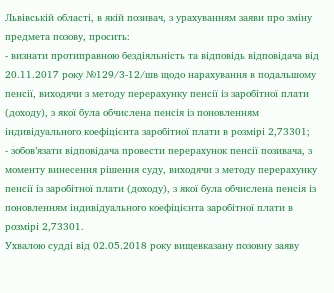Львівській області, в якій позивач, з урахуванням заяви про зміну предмета позову, просить:
- визнати протиправною бездіяльність та відповідь відповідача від 20.11.2017 року №129/3-12/шв щодо нарахування в подальшому пенсії, виходячи з методу перерахунку пенсії із заробітної плати (доходу), з якої була обчислена пенсія із поновленням індивідуального коефіцієнта заробітної плати в розмірі 2,73301;
- зобов’язати відповідача провести перерахунок пенсії позивача, з моменту винесення рішення суду, виходячи з методу перерахунку пенсії із заробітної плати (доходу), з якої була обчислена пенсія із поновленням індивідуального коефіцієнта заробітної плати в розмірі 2,73301.
Ухвалою судді від 02.05.2018 року вищевказану позовну заяву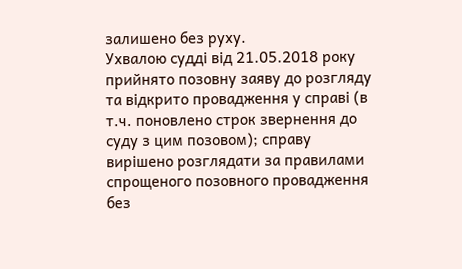залишено без руху.
Ухвалою судді від 21.05.2018 року прийнято позовну заяву до розгляду та відкрито провадження у справі (в т.ч. поновлено строк звернення до суду з цим позовом); справу вирішено розглядати за правилами спрощеного позовного провадження без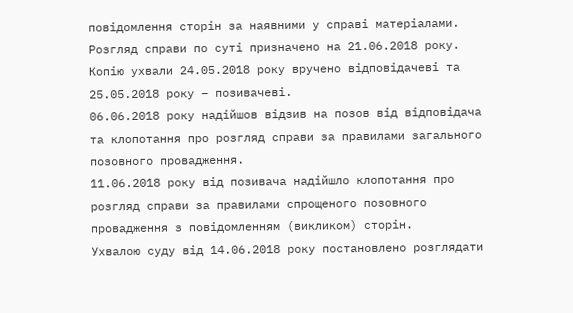повідомлення сторін за наявними у справі матеріалами. Розгляд справи по суті призначено на 21.06.2018 року. Копію ухвали 24.05.2018 року вручено відповідачеві та 25.05.2018 року – позивачеві.
06.06.2018 року надійшов відзив на позов від відповідача та клопотання про розгляд справи за правилами загального позовного провадження.
11.06.2018 року від позивача надійшло клопотання про розгляд справи за правилами спрощеного позовного провадження з повідомленням (викликом) сторін.
Ухвалою суду від 14.06.2018 року постановлено розглядати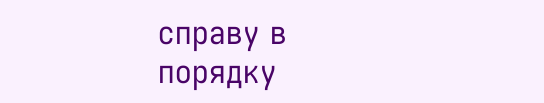справу в порядку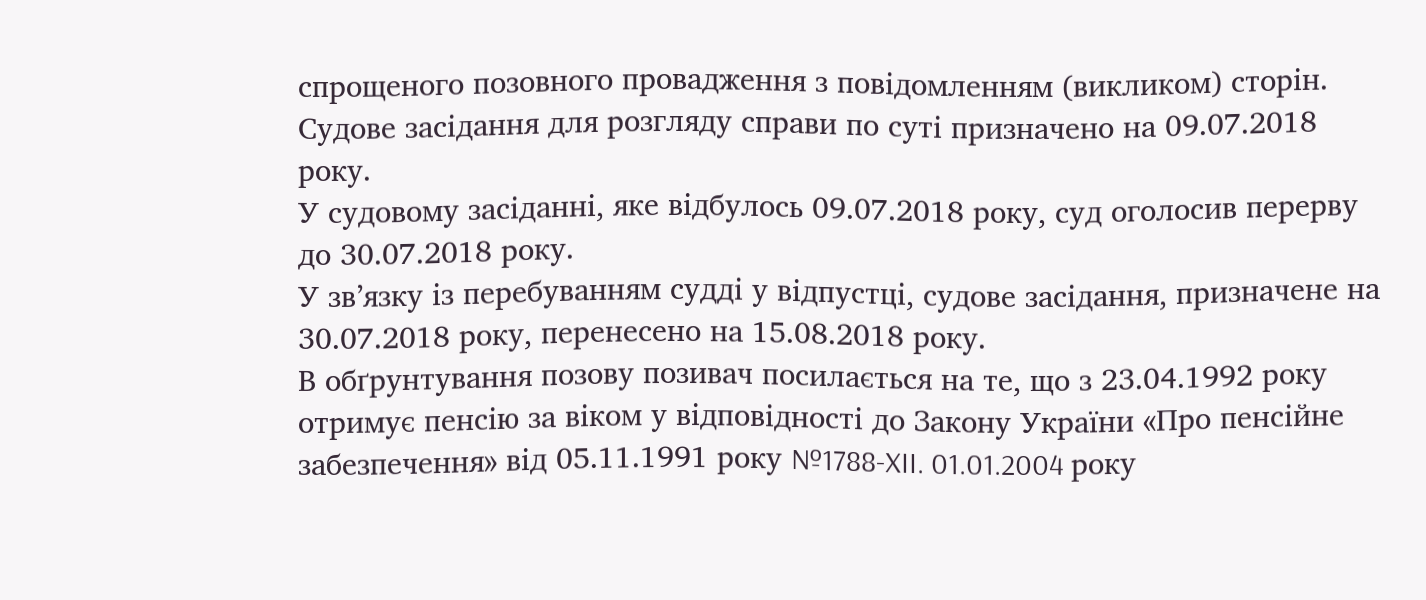спрощеного позовного провадження з повідомленням (викликом) сторін. Судове засідання для розгляду справи по суті призначено на 09.07.2018 року.
У судовому засіданні, яке відбулось 09.07.2018 року, суд оголосив перерву до 30.07.2018 року.
У зв’язку із перебуванням судді у відпустці, судове засідання, призначене на 30.07.2018 року, перенесено на 15.08.2018 року.
В обґрунтування позову позивач посилається на те, що з 23.04.1992 року отримує пенсію за віком у відповідності до Закону України «Про пенсійне забезпечення» від 05.11.1991 року №1788-XII. 01.01.2004 року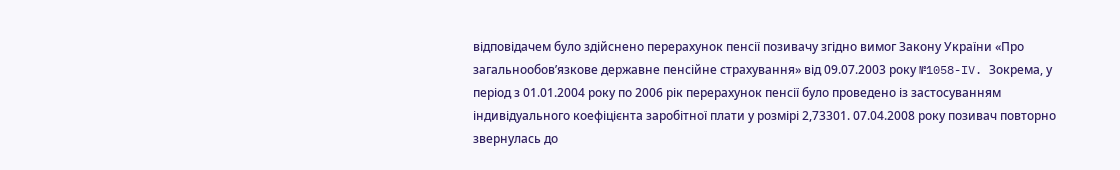відповідачем було здійснено перерахунок пенсії позивачу згідно вимог Закону України «Про загальнообов’язкове державне пенсійне страхування» від 09.07.2003 року №1058-IV. Зокрема, у період з 01.01.2004 року по 2006 рік перерахунок пенсії було проведено із застосуванням індивідуального коефіцієнта заробітної плати у розмірі 2,73301. 07.04.2008 року позивач повторно звернулась до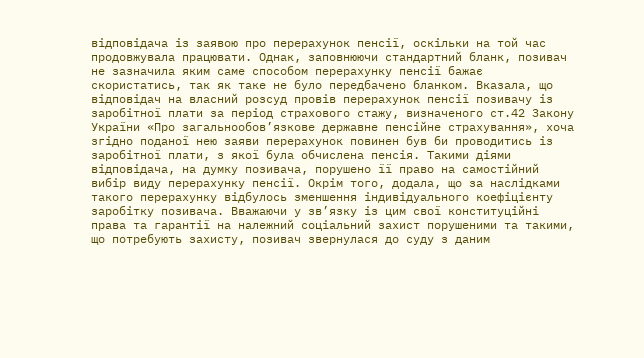відповідача із заявою про перерахунок пенсії, оскільки на той час продовжувала працювати. Однак, заповнюючи стандартний бланк, позивач не зазначила яким саме способом перерахунку пенсії бажає скористатись, так як таке не було передбачено бланком. Вказала, що відповідач на власний розсуд провів перерахунок пенсії позивачу із заробітної плати за період страхового стажу, визначеного ст.42 Закону України «Про загальнообов’язкове державне пенсійне страхування», хоча згідно поданої нею заяви перерахунок повинен був би проводитись із заробітної плати, з якої була обчислена пенсія. Такими діями відповідача, на думку позивача, порушено її право на самостійний вибір виду перерахунку пенсії. Окрім того, додала, що за наслідками такого перерахунку відбулось зменшення індивідуального коефіцієнту заробітку позивача. Вважаючи у зв’язку із цим свої конституційні права та гарантії на належний соціальний захист порушеними та такими, що потребують захисту, позивач звернулася до суду з даним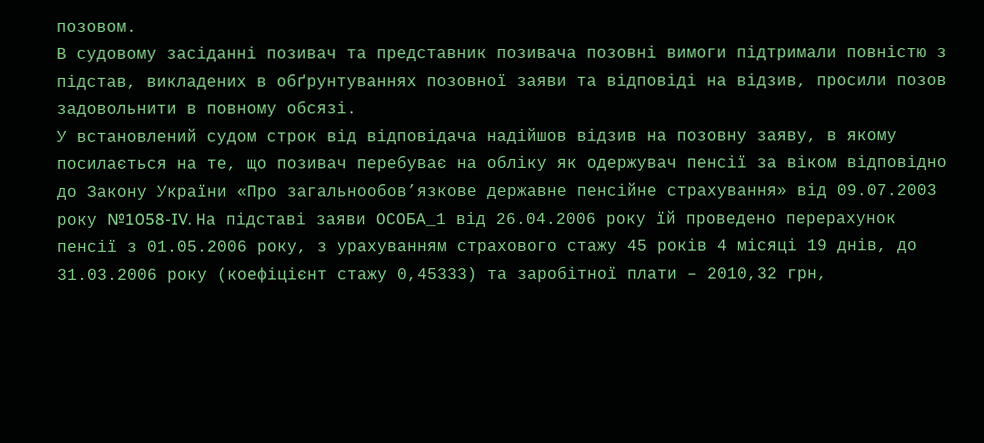позовом.
В судовому засіданні позивач та представник позивача позовні вимоги підтримали повністю з підстав, викладених в обґрунтуваннях позовної заяви та відповіді на відзив, просили позов задовольнити в повному обсязі.
У встановлений судом строк від відповідача надійшов відзив на позовну заяву, в якому посилається на те, що позивач перебуває на обліку як одержувач пенсії за віком відповідно до Закону України «Про загальнообов’язкове державне пенсійне страхування» від 09.07.2003 року №1058-IV. На підставі заяви ОСОБА_1 від 26.04.2006 року їй проведено перерахунок пенсії з 01.05.2006 року, з урахуванням страхового стажу 45 років 4 місяці 19 днів, до 31.03.2006 року (коефіцієнт стажу 0,45333) та заробітної плати – 2010,32 грн,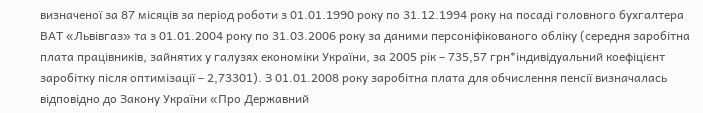визначеної за 87 місяців за період роботи з 01.01.1990 року по 31.12.1994 року на посаді головного бухгалтера ВАТ «Львівгаз» та з 01.01.2004 року по 31.03.2006 року за даними персоніфікованого обліку (середня заробітна плата працівників, зайнятих у галузях економіки України, за 2005 рік – 735,57 грн*індивідуальний коефіцієнт заробітку після оптимізації – 2,73301). З 01.01.2008 року заробітна плата для обчислення пенсії визначалась відповідно до Закону України «Про Державний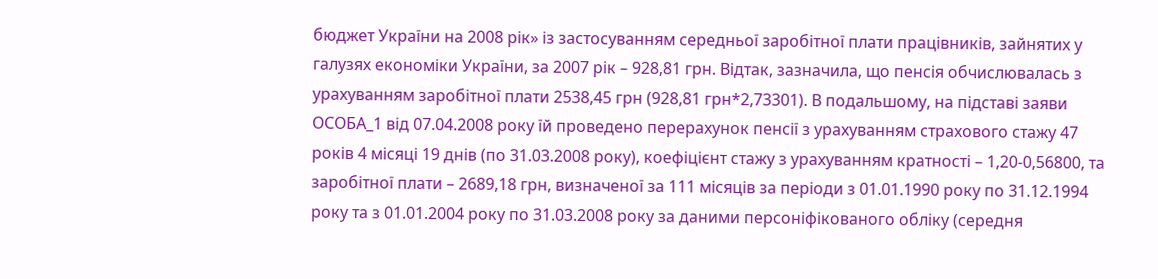бюджет України на 2008 рік» із застосуванням середньої заробітної плати працівників, зайнятих у галузях економіки України, за 2007 рік – 928,81 грн. Відтак, зазначила, що пенсія обчислювалась з урахуванням заробітної плати 2538,45 грн (928,81 грн*2,73301). В подальшому, на підставі заяви ОСОБА_1 від 07.04.2008 року їй проведено перерахунок пенсії з урахуванням страхового стажу 47 років 4 місяці 19 днів (по 31.03.2008 року), коефіцієнт стажу з урахуванням кратності – 1,20-0,56800, та заробітної плати – 2689,18 грн, визначеної за 111 місяців за періоди з 01.01.1990 року по 31.12.1994 року та з 01.01.2004 року по 31.03.2008 року за даними персоніфікованого обліку (середня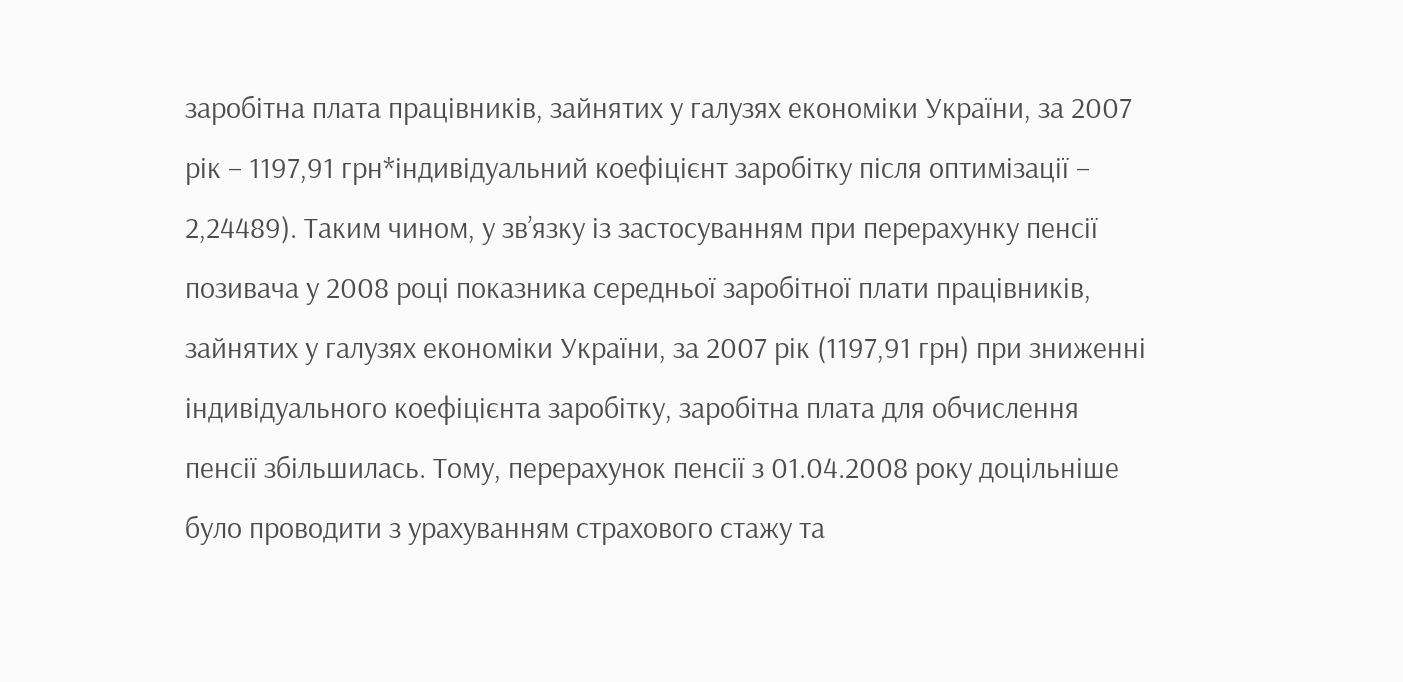заробітна плата працівників, зайнятих у галузях економіки України, за 2007 рік – 1197,91 грн*індивідуальний коефіцієнт заробітку після оптимізації – 2,24489). Таким чином, у зв’язку із застосуванням при перерахунку пенсії позивача у 2008 році показника середньої заробітної плати працівників, зайнятих у галузях економіки України, за 2007 рік (1197,91 грн) при зниженні індивідуального коефіцієнта заробітку, заробітна плата для обчислення пенсії збільшилась. Тому, перерахунок пенсії з 01.04.2008 року доцільніше було проводити з урахуванням страхового стажу та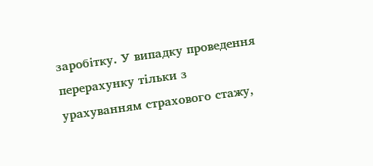заробітку. У випадку проведення перерахунку тільки з урахуванням страхового стажу,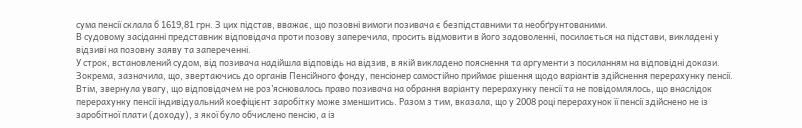сума пенсії склала б 1619,81 грн. З цих підстав, вважає, що позовні вимоги позивача є безпідставними та необґрунтованими.
В судовому засіданні представник відповідача проти позову заперечила, просить відмовити в його задоволенні, посилається на підстави, викладені у відзиві на позовну заяву та запереченні.
У строк, встановлений судом, від позивача надійшла відповідь на відзив, в якій викладено пояснення та аргументи з посиланням на відповідні докази. Зокрема, зазначила, що, звертаючись до органів Пенсійного фонду, пенсіонер самостійно приймає рішення щодо варіантів здійснення перерахунку пенсії. Втім, звернула увагу, що відповідачем не роз’яснювалось право позивача на обрання варіанту перерахунку пенсії та не повідомлялось, що внаслідок перерахунку пенсії індивідуальний коефіцієнт заробітку може зменшитись. Разом з тим, вказала, що у 2008 році перерахунок її пенсії здійснено не із заробітної плати (доходу), з якої було обчислено пенсію, а із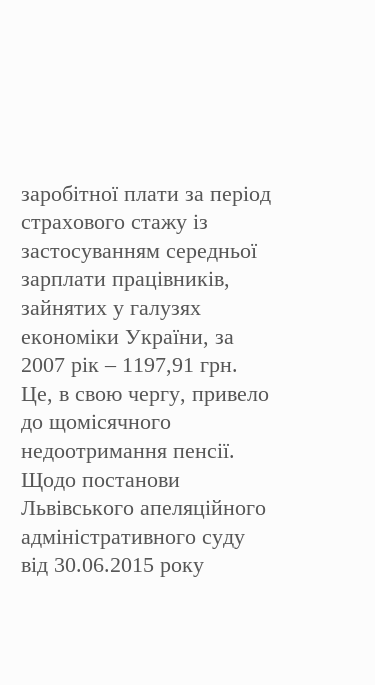заробітної плати за період страхового стажу із застосуванням середньої зарплати працівників, зайнятих у галузях економіки України, за 2007 рік – 1197,91 грн. Це, в свою чергу, привело до щомісячного недоотримання пенсії. Щодо постанови Львівського апеляційного адміністративного суду від 30.06.2015 року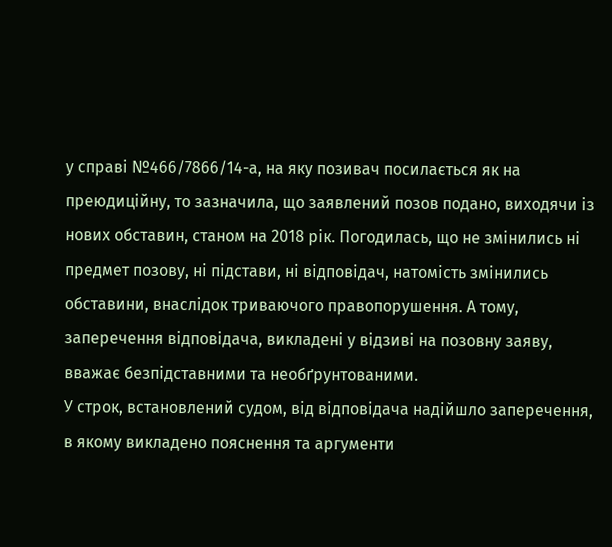у справі №466/7866/14-а, на яку позивач посилається як на преюдиційну, то зазначила, що заявлений позов подано, виходячи із нових обставин, станом на 2018 рік. Погодилась, що не змінились ні предмет позову, ні підстави, ні відповідач, натомість змінились обставини, внаслідок триваючого правопорушення. А тому, заперечення відповідача, викладені у відзиві на позовну заяву, вважає безпідставними та необґрунтованими.
У строк, встановлений судом, від відповідача надійшло заперечення, в якому викладено пояснення та аргументи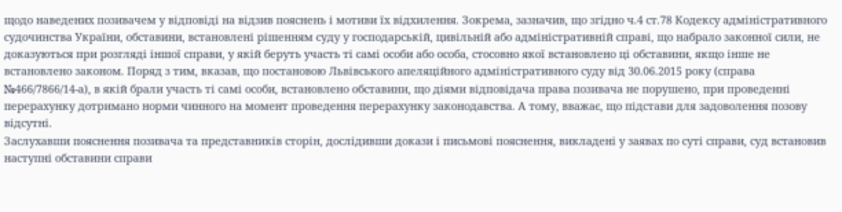щодо наведених позивачем у відповіді на відзив пояснень і мотиви їх відхилення. Зокрема, зазначив, що згідно ч.4 ст.78 Кодексу адміністративного судочинства України, обставини, встановлені рішенням суду у господарській, цивільній або адміністративній справі, що набрало законної сили, не доказуються при розгляді іншої справи, у якій беруть участь ті самі особи або особа, стосовно якої встановлено ці обставини, якщо інше не встановлено законом. Поряд з тим, вказав, що постановою Львівського апеляційного адміністративного суду від 30.06.2015 року (справа №466/7866/14-а), в якій брали участь ті самі особи, встановлено обставини, що діями відповідача права позивача не порушено, при проведенні перерахунку дотримано норми чинного на момент проведення перерахунку законодавства. А тому, вважає, що підстави для задоволення позову відсутні.
Заслухавши пояснення позивача та представників сторін, дослідивши докази і письмові пояснення, викладені у заявах по суті справи, суд встановив наступні обставини справи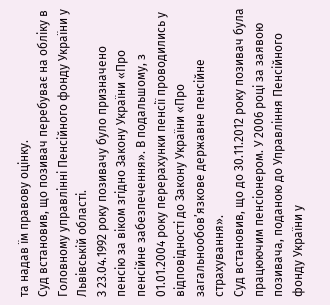та надав їм правову оцінку.
Суд встановив, що позивач перебуває на обліку в Головному управлінні Пенсійного фонду України у Львівській області.
З 23.04.1992 року позивачу було призначено пенсію за віком згідно Закону України «Про пенсійне забезпечення». В подальшому, з 01.01.2004 року перерахунки пенсії проводились у відповідності до Закону України «Про загальнообов’язкове державне пенсійне страхування».
Суд встановив, що до 30.11.2012 року позивач була працюючим пенсіонером. У 2006 році за заявою позивача, поданою до Управління Пенсійного фонду України у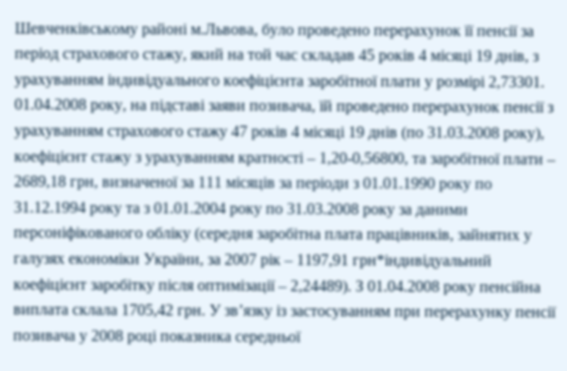Шевченківському районі м.Львова, було проведено перерахунок її пенсії за період страхового стажу, який на той час складав 45 років 4 місяці 19 днів, з урахуванням індивідуального коефіцієнта заробітної плати у розмірі 2,73301.
01.04.2008 року, на підставі заяви позивача, їй проведено перерахунок пенсії з урахуванням страхового стажу 47 років 4 місяці 19 днів (по 31.03.2008 року), коефіцієнт стажу з урахуванням кратності – 1,20-0,56800, та заробітної плати – 2689,18 грн, визначеної за 111 місяців за періоди з 01.01.1990 року по 31.12.1994 року та з 01.01.2004 року по 31.03.2008 року за даними персоніфікованого обліку (середня заробітна плата працівників, зайнятих у галузях економіки України, за 2007 рік – 1197,91 грн*індивідуальний коефіцієнт заробітку після оптимізації – 2,24489). З 01.04.2008 року пенсійна виплата склала 1705,42 грн. У зв’язку із застосуванням при перерахунку пенсії позивача у 2008 році показника середньої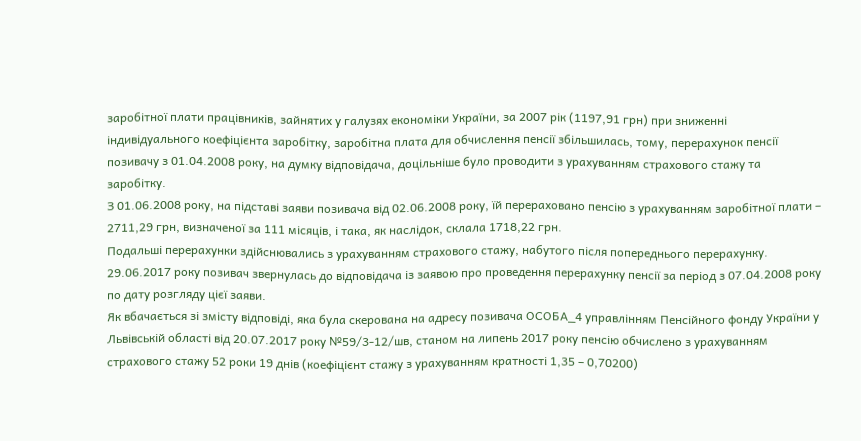заробітної плати працівників, зайнятих у галузях економіки України, за 2007 рік (1197,91 грн) при зниженні індивідуального коефіцієнта заробітку, заробітна плата для обчислення пенсії збільшилась, тому, перерахунок пенсії позивачу з 01.04.2008 року, на думку відповідача, доцільніше було проводити з урахуванням страхового стажу та заробітку.
З 01.06.2008 року, на підставі заяви позивача від 02.06.2008 року, їй перераховано пенсію з урахуванням заробітної плати – 2711,29 грн, визначеної за 111 місяців, і така, як наслідок, склала 1718,22 грн.
Подальші перерахунки здійснювались з урахуванням страхового стажу, набутого після попереднього перерахунку.
29.06.2017 року позивач звернулась до відповідача із заявою про проведення перерахунку пенсії за період з 07.04.2008 року по дату розгляду цієї заяви.
Як вбачається зі змісту відповіді, яка була скерована на адресу позивача ОСОБА_4 управлінням Пенсійного фонду України у Львівській області від 20.07.2017 року №59/3-12/шв, станом на липень 2017 року пенсію обчислено з урахуванням страхового стажу 52 роки 19 днів (коефіцієнт стажу з урахуванням кратності 1,35 – 0,70200)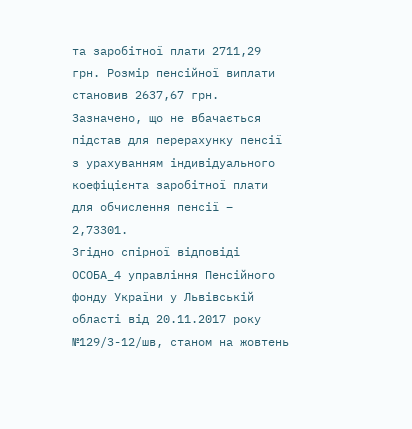та заробітної плати 2711,29 грн. Розмір пенсійної виплати становив 2637,67 грн. Зазначено, що не вбачається підстав для перерахунку пенсії з урахуванням індивідуального коефіцієнта заробітної плати для обчислення пенсії – 2,73301.
Згідно спірної відповіді ОСОБА_4 управління Пенсійного фонду України у Львівській області від 20.11.2017 року №129/3-12/шв, станом на жовтень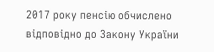2017 року пенсію обчислено відповідно до Закону України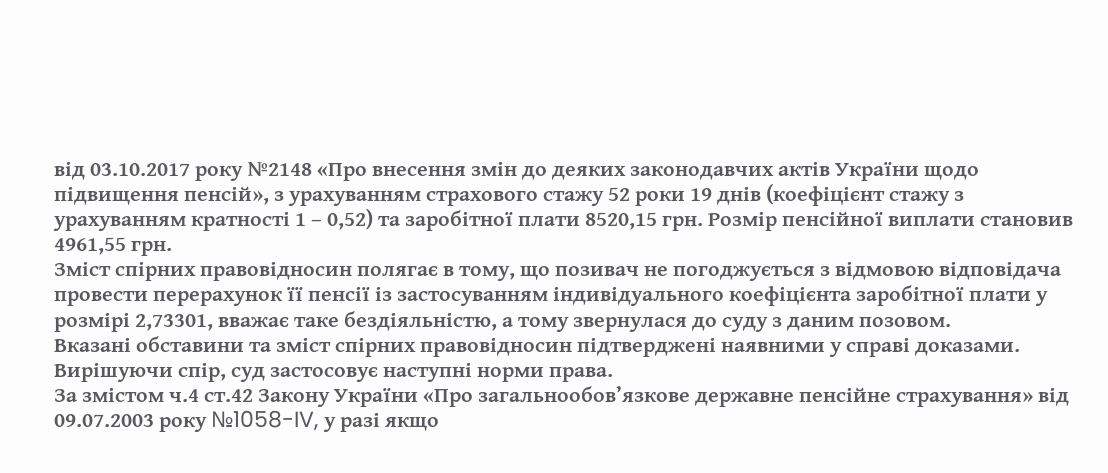від 03.10.2017 року №2148 «Про внесення змін до деяких законодавчих актів України щодо підвищення пенсій», з урахуванням страхового стажу 52 роки 19 днів (коефіцієнт стажу з урахуванням кратності 1 – 0,52) та заробітної плати 8520,15 грн. Розмір пенсійної виплати становив 4961,55 грн.
Зміст спірних правовідносин полягає в тому, що позивач не погоджується з відмовою відповідача провести перерахунок її пенсії із застосуванням індивідуального коефіцієнта заробітної плати у розмірі 2,73301, вважає таке бездіяльністю, а тому звернулася до суду з даним позовом.
Вказані обставини та зміст спірних правовідносин підтверджені наявними у справі доказами.
Вирішуючи спір, суд застосовує наступні норми права.
За змістом ч.4 ст.42 Закону України «Про загальнообов’язкове державне пенсійне страхування» від 09.07.2003 року №1058-IV, у разі якщо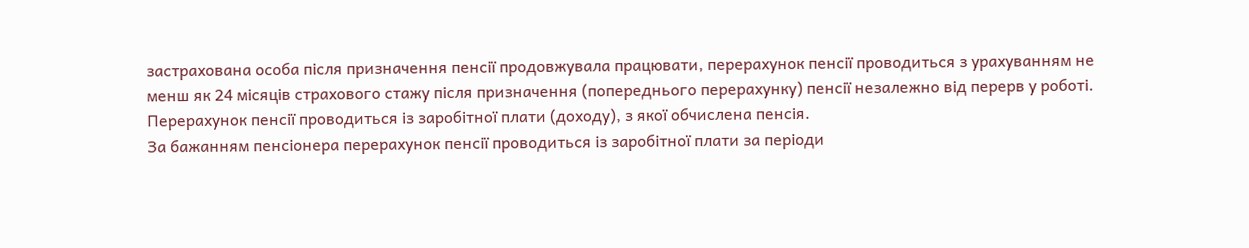застрахована особа після призначення пенсії продовжувала працювати, перерахунок пенсії проводиться з урахуванням не менш як 24 місяців страхового стажу після призначення (попереднього перерахунку) пенсії незалежно від перерв у роботі. Перерахунок пенсії проводиться із заробітної плати (доходу), з якої обчислена пенсія.
За бажанням пенсіонера перерахунок пенсії проводиться із заробітної плати за періоди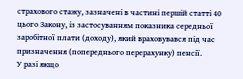страхового стажу, зазначені в частині першій статті 40 цього Закону, із застосуванням показника середньої заробітної плати (доходу), який враховувався під час призначення (попереднього перерахунку) пенсії.
У разі якщо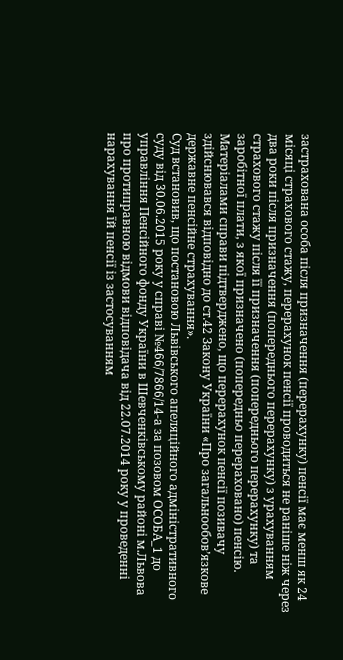застрахована особа після призначення (перерахунку) пенсії має менш як 24 місяці страхового стажу, перерахунок пенсії проводиться не раніше ніж через два роки після призначення (попереднього перерахунку) з урахуванням страхового стажу після її призначення (попереднього перерахунку) та заробітної плати, з якої призначено (попередньо перераховано) пенсію.
Матеріалами справи підтверджено, що перерахунок пенсії позивачу здійснювався відповідно до ст.42 Закону України «Про загальнообов’язкове державне пенсійне страхування».
Суд встановив, що постановою Львівського апеляційного адміністративного суду від 30.06.2015 року у справі №466/7866/14-а за позовом ОСОБА_1 до управління Пенсійного фонду України в Шевченківському районі м.Львова про протиправною відмови відповідача від 22.07.2014 року у проведенні нарахування їй пенсії із застосуванням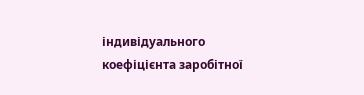індивідуального коефіцієнта заробітної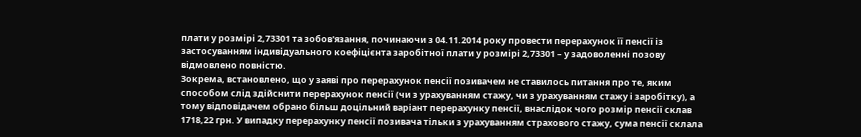плати у розмірі 2,73301 та зобов'язання, починаючи з 04.11.2014 року провести перерахунок її пенсії із застосуванням індивідуального коефіцієнта заробітної плати у розмірі 2,73301 – у задоволенні позову відмовлено повністю.
Зокрема, встановлено, що у заяві про перерахунок пенсії позивачем не ставилось питання про те, яким способом слід здійснити перерахунок пенсії (чи з урахуванням стажу, чи з урахуванням стажу і заробітку), а тому відповідачем обрано більш доцільний варіант перерахунку пенсії, внаслідок чого розмір пенсії склав 1718,22 грн. У випадку перерахунку пенсії позивача тільки з урахуванням страхового стажу, сума пенсії склала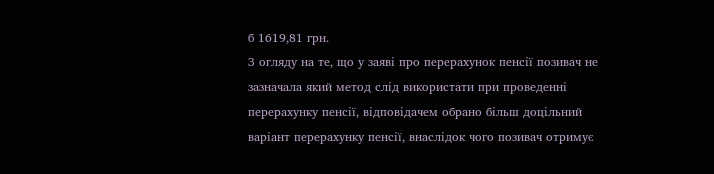б 1619,81 грн.
З огляду на те, що у заяві про перерахунок пенсії позивач не зазначала який метод слід використати при проведенні перерахунку пенсії, відповідачем обрано більш доцільний варіант перерахунку пенсії, внаслідок чого позивач отримує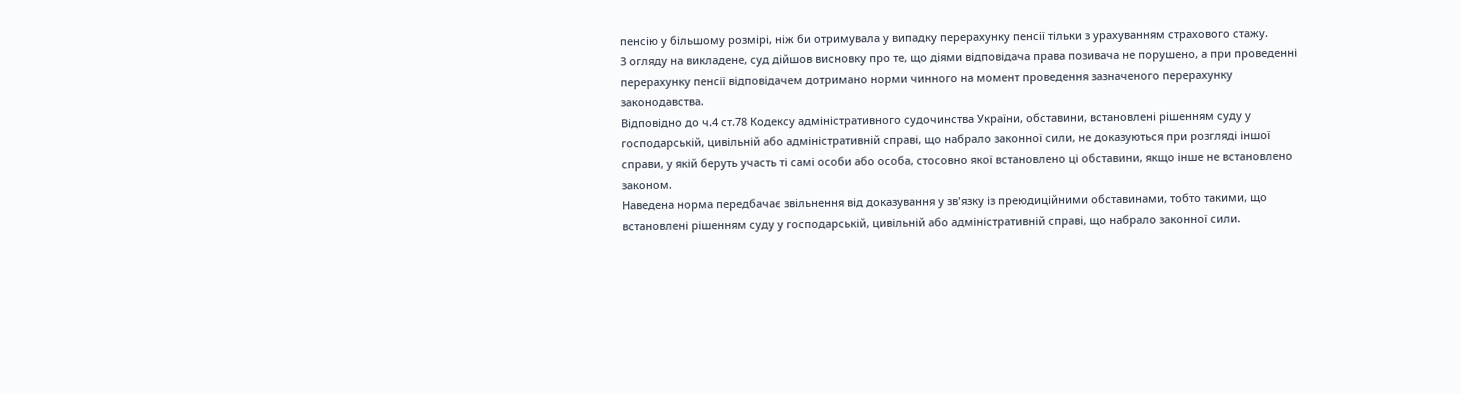пенсію у більшому розмірі, ніж би отримувала у випадку перерахунку пенсії тільки з урахуванням страхового стажу.
З огляду на викладене, суд дійшов висновку про те, що діями відповідача права позивача не порушено, а при проведенні перерахунку пенсії відповідачем дотримано норми чинного на момент проведення зазначеного перерахунку законодавства.
Відповідно до ч.4 ст.78 Кодексу адміністративного судочинства України, обставини, встановлені рішенням суду у господарській, цивільній або адміністративній справі, що набрало законної сили, не доказуються при розгляді іншої справи, у якій беруть участь ті самі особи або особа, стосовно якої встановлено ці обставини, якщо інше не встановлено законом.
Наведена норма передбачає звільнення від доказування у зв'язку із преюдиційними обставинами, тобто такими, що встановлені рішенням суду у господарській, цивільній або адміністративній справі, що набрало законної сили.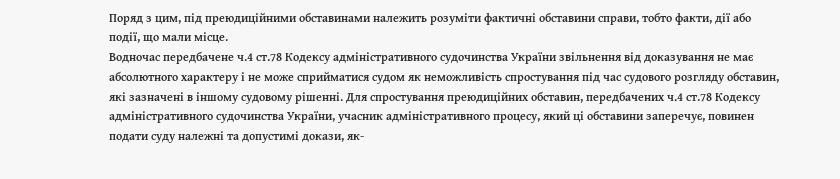Поряд з цим, під преюдиційними обставинами належить розуміти фактичні обставини справи, тобто факти, дії або події, що мали місце.
Водночас передбачене ч.4 ст.78 Кодексу адміністративного судочинства України звільнення від доказування не має абсолютного характеру і не може сприйматися судом як неможливість спростування під час судового розгляду обставин, які зазначені в іншому судовому рішенні. Для спростування преюдиційних обставин, передбачених ч.4 ст.78 Кодексу адміністративного судочинства України, учасник адміністративного процесу, який ці обставини заперечує, повинен подати суду належні та допустимі докази, як-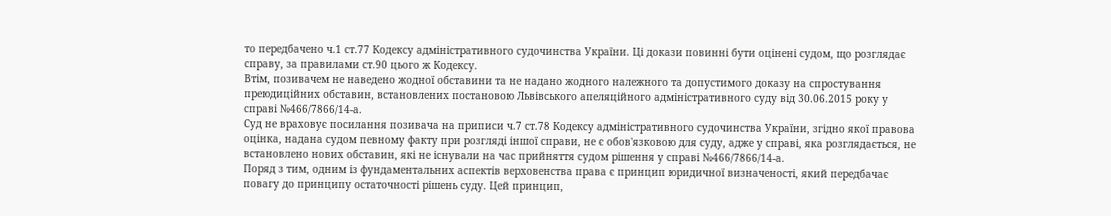то передбачено ч.1 ст.77 Кодексу адміністративного судочинства України. Ці докази повинні бути оцінені судом, що розглядає справу, за правилами ст.90 цього ж Кодексу.
Втім, позивачем не наведено жодної обставини та не надано жодного належного та допустимого доказу на спростування преюдиційних обставин, встановлених постановою Львівського апеляційного адміністративного суду від 30.06.2015 року у справі №466/7866/14-а.
Суд не враховує посилання позивача на приписи ч.7 ст.78 Кодексу адміністративного судочинства України, згідно якої правова оцінка, надана судом певному факту при розгляді іншої справи, не є обов'язковою для суду, адже у справі, яка розглядається, не встановлено нових обставин, які не існували на час прийняття судом рішення у справі №466/7866/14-а.
Поряд з тим, одним із фундаментальних аспектів верховенства права є принцип юридичної визначеності, який передбачає повагу до принципу остаточності рішень суду. Цей принцип,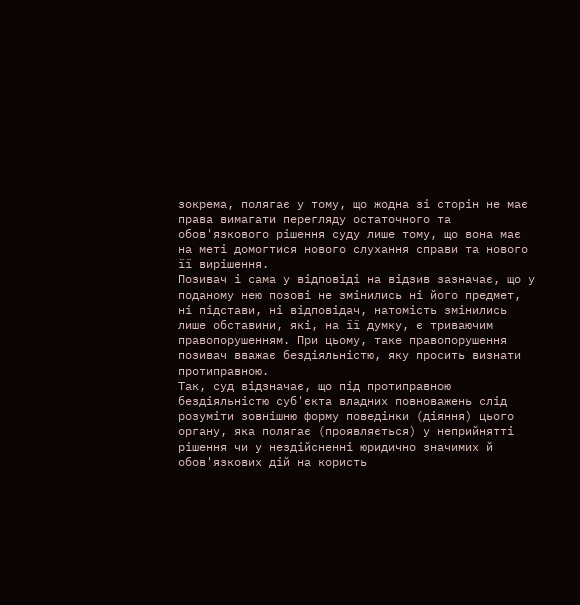зокрема, полягає у тому, що жодна зі сторін не має права вимагати перегляду остаточного та обов'язкового рішення суду лише тому, що вона має на меті домогтися нового слухання справи та нового її вирішення.
Позивач і сама у відповіді на відзив зазначає, що у поданому нею позові не змінились ні його предмет, ні підстави, ні відповідач, натомість змінились лише обставини, які, на її думку, є триваючим правопорушенням. При цьому, таке правопорушення позивач вважає бездіяльністю, яку просить визнати протиправною.
Так, суд відзначає, що під протиправною бездіяльністю суб'єкта владних повноважень слід розуміти зовнішню форму поведінки (діяння) цього органу, яка полягає (проявляється) у неприйнятті рішення чи у нездійсненні юридично значимих й обов'язкових дій на користь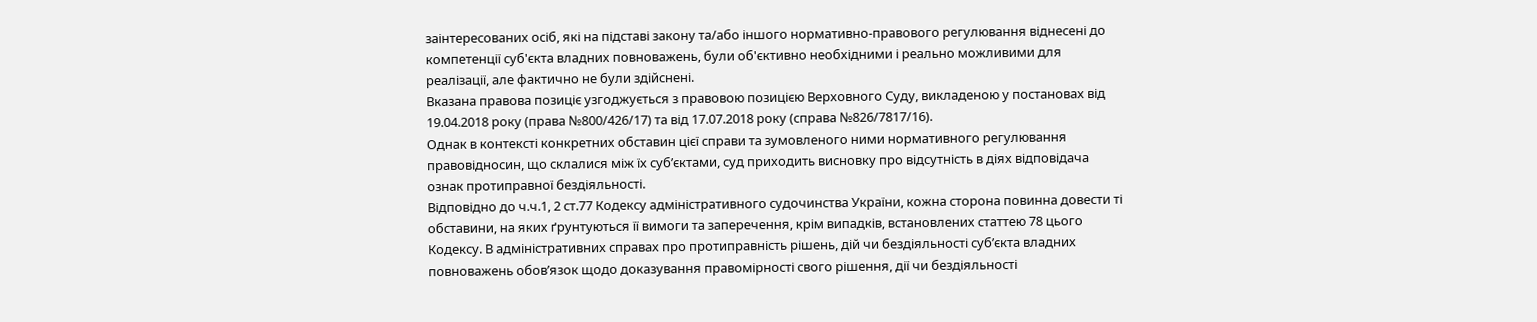заінтересованих осіб, які на підставі закону та/або іншого нормативно-правового регулювання віднесені до компетенції суб'єкта владних повноважень, були об'єктивно необхідними і реально можливими для реалізації, але фактично не були здійснені.
Вказана правова позиціє узгоджується з правовою позицією Верховного Суду, викладеною у постановах від 19.04.2018 року (права №800/426/17) та від 17.07.2018 року (справа №826/7817/16).
Однак в контексті конкретних обставин цієї справи та зумовленого ними нормативного регулювання правовідносин, що склалися між їх суб’єктами, суд приходить висновку про відсутність в діях відповідача ознак протиправної бездіяльності.
Відповідно до ч.ч.1, 2 ст.77 Кодексу адміністративного судочинства України, кожна сторона повинна довести ті обставини, на яких ґрунтуються її вимоги та заперечення, крім випадків, встановлених статтею 78 цього Кодексу. В адміністративних справах про протиправність рішень, дій чи бездіяльності суб’єкта владних повноважень обов’язок щодо доказування правомірності свого рішення, дії чи бездіяльності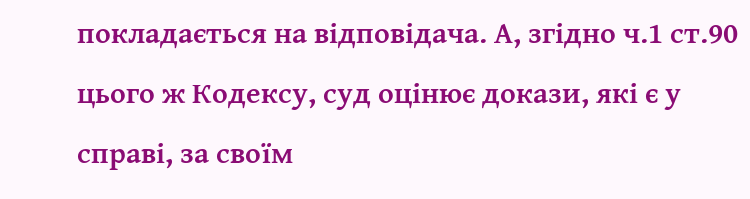покладається на відповідача. А, згідно ч.1 ст.90 цього ж Кодексу, суд оцінює докази, які є у справі, за своїм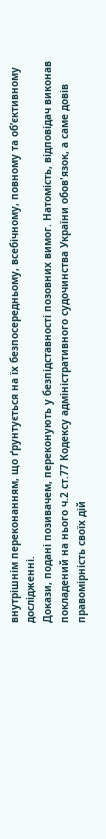внутрішнім переконанням, що ґрунтується на їх безпосередньому, всебічному, повному та об’єктивному дослідженні.
Докази, подані позивачем, переконують у безпідставності позовних вимог. Натомість, відповідач виконав покладений на нього ч.2 ст.77 Кодексу адміністративного судочинства України обов'язок, а саме довів правомірність своїх дій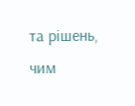та рішень, чим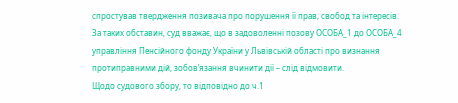спростував твердження позивача про порушення її прав, свобод та інтересів.
За таких обставин, суд вважає, що в задоволенні позову ОСОБА_1 до ОСОБА_4 управління Пенсійного фонду України у Львівській області про визнання протиправними дій, зобов’язання вчинити дії – слід відмовити.
Щодо судового збору, то відповідно до ч.1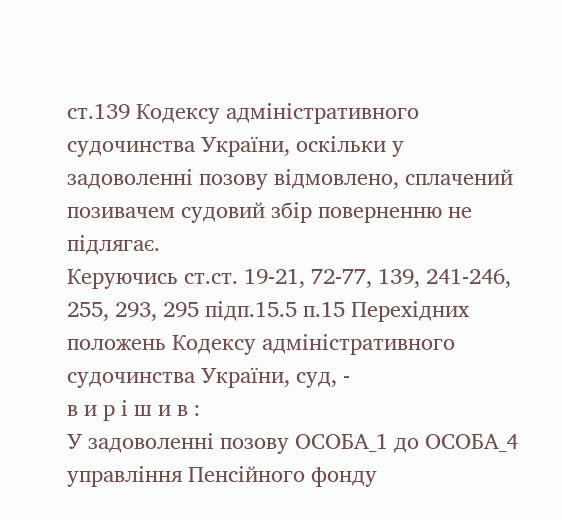ст.139 Кодексу адміністративного судочинства України, оскільки у задоволенні позову відмовлено, сплачений позивачем судовий збір поверненню не підлягає.
Керуючись ст.ст. 19-21, 72-77, 139, 241-246, 255, 293, 295 підп.15.5 п.15 Перехідних положень Кодексу адміністративного судочинства України, суд, -
в и р і ш и в :
У задоволенні позову ОСОБА_1 до ОСОБА_4 управління Пенсійного фонду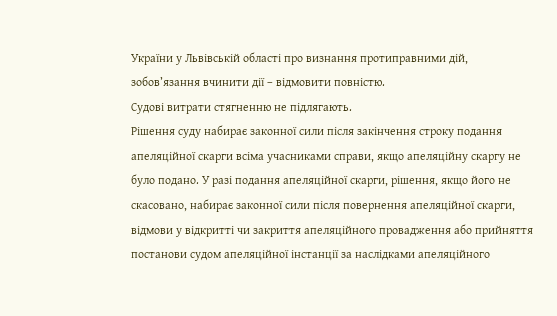України у Львівській області про визнання протиправними дій, зобов’язання вчинити дії – відмовити повністю.
Судові витрати стягненню не підлягають.
Рішення суду набирає законної сили після закінчення строку подання апеляційної скарги всіма учасниками справи, якщо апеляційну скаргу не було подано. У разі подання апеляційної скарги, рішення, якщо його не скасовано, набирає законної сили після повернення апеляційної скарги, відмови у відкритті чи закриття апеляційного провадження або прийняття постанови судом апеляційної інстанції за наслідками апеляційного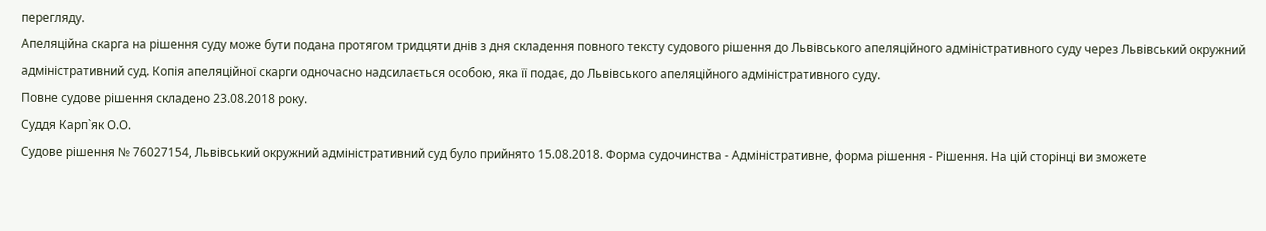перегляду.
Апеляційна скарга на рішення суду може бути подана протягом тридцяти днів з дня складення повного тексту судового рішення до Львівського апеляційного адміністративного суду через Львівський окружний адміністративний суд. Копія апеляційної скарги одночасно надсилається особою, яка її подає, до Львівського апеляційного адміністративного суду.
Повне судове рішення складено 23.08.2018 року.
Суддя Карп`як О.О.
Судове рішення № 76027154, Львівський окружний адміністративний суд було прийнято 15.08.2018. Форма судочинства - Адміністративне, форма рішення - Рішення. На цій сторінці ви зможете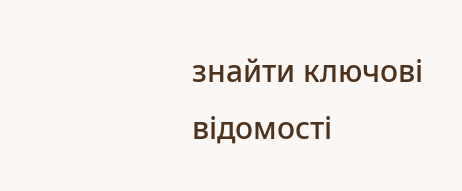знайти ключові відомості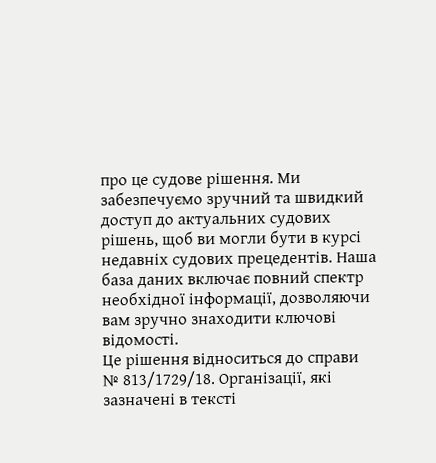про це судове рішення. Ми забезпечуємо зручний та швидкий доступ до актуальних судових рішень, щоб ви могли бути в курсі недавніх судових прецедентів. Наша база даних включає повний спектр необхідної інформації, дозволяючи вам зручно знаходити ключові відомості.
Це рішення відноситься до справи № 813/1729/18. Організації, які зазначені в тексті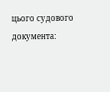цього судового документа: